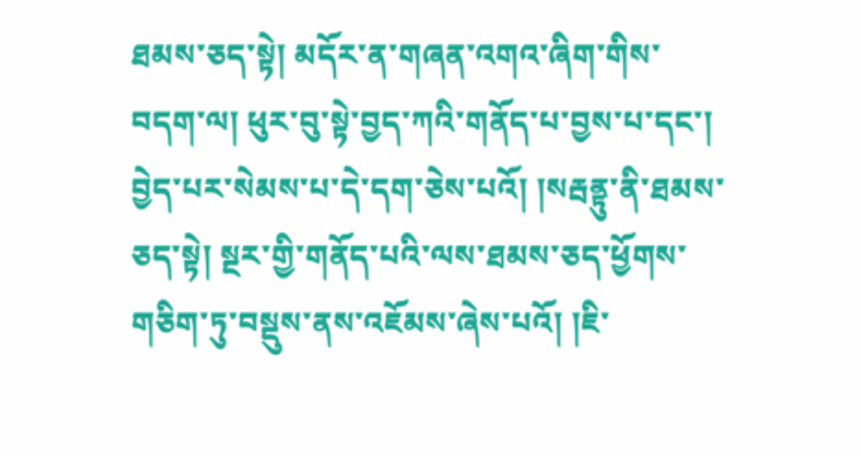ཐམས་ཅད་སྟེ། མདོར་ན་གཞན་འགའ་ཞིག་གིས་བདག་ལ། ཕུར་བུ་སྟེ་བྱད་ཀའི་གནོད་པ་བྱས་པ་དང་། བྱེད་པར་སེམས་པ་དེ་དག་ཅེས་པའོ། །སརྦནྟུ་ནི་ཐམས་ཅད་སྟེ། སྔར་གྱི་གནོད་པའི་ལས་ཐམས་ཅད་ཕྱོགས་གཅིག་ཏུ་བསྡུས་ནས་འཇོམས་ཞེས་པའོ། །ཇི་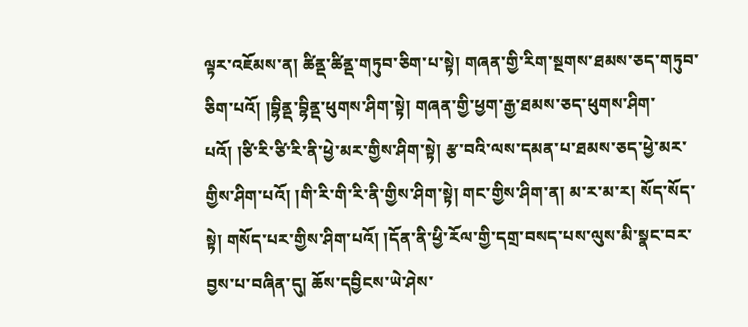ལྟར་འཇོམས་ན། ཚིནྡ་ཚིནྡ་གཏུབ་ཅིག་པ་སྟེ། གཞན་གྱི་རིག་སྔགས་ཐམས་ཅད་གཏུབ་ཅིག་པའོ། །བྷིནྡ་བྷིནྡ་ཕུགས་ཤིག་སྟེ། གཞན་གྱི་ཕྱག་རྒྱ་ཐམས་ཅད་ཕུགས་ཤིག་པའོ། །ཙི་རི་ཙི་རི་ནི་ཕྱེ་མར་གྱིས་ཤིག་སྟེ། རྩ་བའི་ལས་དམན་པ་ཐམས་ཅད་ཕྱེ་མར་གྱིས་ཤིག་པའོ། །གི་རི་གི་རི་ནི་གྱིས་ཤིག་སྟེ། གང་གྱིས་ཤིག་ན། མ་ར་མ་ར། སོད་སོད་སྟེ། གསོད་པར་གྱིས་ཤིག་པའོ། །དོན་ནི་ཕྱི་རོལ་གྱི་དགྲ་བསད་པས་ལུས་མི་སྣང་བར་བྱས་པ་བཞིན་དུ། ཆོས་དབྱིངས་ཡེ་ཤེས་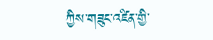ཀྱིས་གཟུང་འཛིན་གྱི་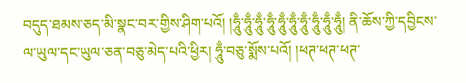བདུད་ཐམས་ཅད་མི་སྣང་བར་གྱིས་ཤིག་པའོ། །ཧཱུྃ་ཧཱུྃ་ཧཱུྃ་ཧཱུྃ་ཧཱུྃ་ཧཱུྃ་ཧཱུྃ་ཧཱུྃ་ཧཱུྃ་ཧཱུྃ། ནི་ཆོས་ཀྱི་དབྱིངས་ལ་ཡུལ་དང་ཡུལ་ཅན་བཅུ་མེད་པའི་ཕྱིར། ཧཱུྃ་བཅུ་སྨོས་པའོ། །ཕཊ་ཕཊ་ཕཊ་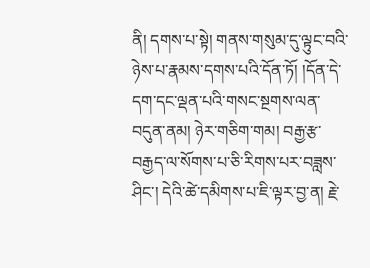ནི། དགས་པ་སྟེ། གནས་གསུམ་དུ་ལྟུང་བའི་ཉེས་པ་རྣམས་དགས་པའི་དོན་ཏོ། །དོན་དེ་དག་དང་ལྡན་པའི་གསང་སྔགས་ལན་བདུན་ནམ། ཉེར་གཅིག་གམ། བརྒྱ་རྩ་བརྒྱད་ལ་སོགས་པ་ཅི་རིགས་པར་བཟླས་ཤིང་། དེའི་ཚེ་དམིགས་པ་ཇི་ལྟར་བྱ་ན། རྗེ་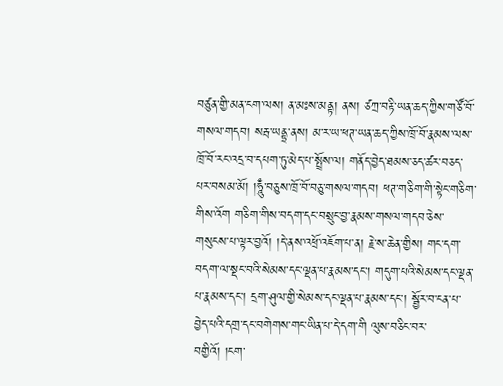བཙུན་གྱི་མན་ངག་ལས། ན་མཿས་མནྟ། ནས། ཙཀྲ་བརྟི་ཡན་ཆད་ཀྱིས་གཙོ་བོ་གསལ་གདབ། སརྦ་ཡནྟྲ་ནས། མ་ར་ཡ་ཕཊ་ཡན་ཆད་ཀྱིས་ཁྲོ་བོ་རྣམས་ལས་ཁྲོ་བོ་རང་འདྲ་བ་དཔག་ཏུ་མེད་པ་སྤྲོས་ལ། གནོད་བྱེད་ཐམས་ཅད་ཚར་བཅད་པར་བསམ་མོ། །ཧཱུྃ་བཅུས་ཁྲོ་བོ་བཅུ་གསལ་གདབ། ཕཊ་གཅིག་གི་སྟེང་གཅིག་གིས་འོག གཅིག་གིས་བདག་དང་བསྲུང་བྱ་རྣམས་གསལ་གདབ་ཅེས་གསུངས་པ་ལྟར་བྱའོ། །དེ་ནས་འཕྲོ་འཇོག་པ་ན། རྗེ་ས་ཆེན་གྱིས། གང་དག་བདག་ལ་སྡང་བའི་སེམས་དང་ལྡན་པ་རྣམས་དང་། གདུག་པའི་སེམས་དང་ལྡན་པ་རྣམས་དང་། དྲག་ཤུལ་གྱི་སེམས་དང་ལྡན་པ་རྣམས་དང་། སྦྱོར་བ་ངན་པ་བྱེད་པའི་དགྲ་དང་བགེགས་གང་ཡིན་པ་དེ་དག་གི ལུས་བཅིང་བར་བགྱིའོ། །ངག་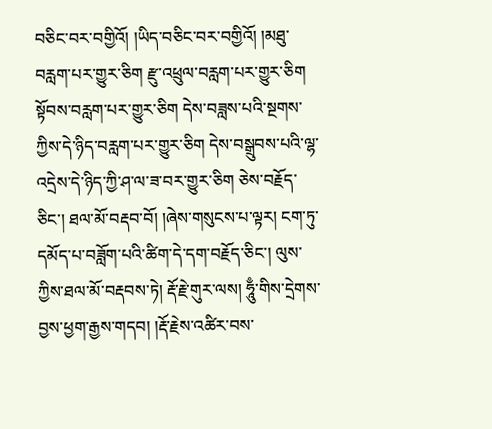བཅིང་བར་བགྱིའོ། །ཡིད་བཅིང་བར་བགྱིའོ། །མཐུ་བརླག་པར་གྱུར་ཅིག རྫུ་འཕྲུལ་བརླག་པར་གྱུར་ཅིག སྟོབས་བརླག་པར་གྱུར་ཅིག དེས་བཟླས་པའི་སྔགས་ཀྱིས་དེ་ཉིད་བརླག་པར་གྱུར་ཅིག དེས་བསྒྲུབས་པའི་ལྷ་འདྲེས་དེ་ཉིད་ཀྱི་ཤ་ལ་ཟ་བར་གྱུར་ཅིག ཅེས་བརྗོད་ཅིང་། ཐལ་མོ་བརྡབ་བོ། །ཞེས་གསུངས་པ་ལྟར། ངག་ཏུ་དམོད་པ་བཟློག་པའི་ཚིག་དེ་དག་བརྗོད་ཅིང་། ལུས་ཀྱིས་ཐལ་མོ་བརྡབས་ཏེ། རྡོ་རྗེ་གུར་ལས། ཧཱུྃ་གིས་དྲེགས་བྱས་ཕྱག་རྒྱས་གདབ། །རྡོ་རྗེས་འཚིར་བས་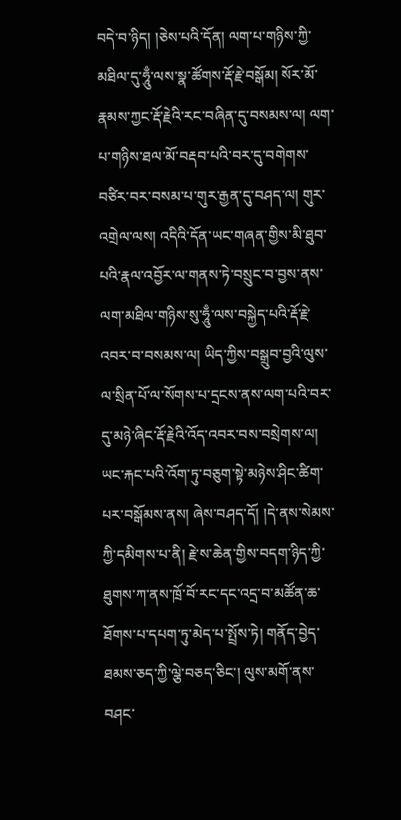བདེ་བ་ཉིད། །ཅེས་པའི་དོན། ལག་པ་གཉིས་ཀྱི་མཐིལ་དུ་ཧཱུྃ་ལས་སྣ་ཚོགས་རྡོ་རྗེ་བསྒོམ། སོར་མོ་རྣམས་ཀྱང་རྡོ་རྗེའི་རང་བཞིན་དུ་བསམས་ལ། ལག་པ་གཉིས་ཐལ་མོ་བརྡབ་པའི་བར་དུ་བགེགས་བཙིར་བར་བསམ་པ་གུར་རྒྱན་དུ་བཤད་ལ། གུར་འགྲེལ་ལས། འདིའི་དོན་ཡང་གཞན་གྱིས་མི་ཐུབ་པའི་རྣལ་འབྱོར་ལ་གནས་ཏེ་བསྲུང་བ་བྱས་ནས་ལག་མཐིལ་གཉིས་སུ་ཧཱུྃ་ལས་བསྐྱེད་པའི་རྡོ་རྗེ་འབར་བ་བསམས་ལ། ཡིད་ཀྱིས་བསྒྲུབ་བྱའི་ལུས་ལ་སྲིན་པོ་ལ་སོགས་པ་དྲངས་ནས་ལག་པའི་བར་དུ་མཉེ་ཞིང་རྡོ་རྗེའི་འོད་འབར་བས་བསྲེགས་ལ། ཡང་རྐང་པའི་འོག་ཏུ་བཅུག་སྟེ་མཉེས་ཤིང་ཚིག་པར་བསྒོམས་ནས། ཞེས་བཤད་དོ། །དེ་ནས་སེམས་ཀྱི་དམིགས་པ་ནི། རྗེ་ས་ཆེན་གྱིས་བདག་ཉིད་ཀྱི་ཐུགས་ཀ་ནས་ཁྲོ་བོ་རང་དང་འདྲ་བ་མཚོན་ཆ་ཐོགས་པ་དཔག་ཏུ་མེད་པ་སྤྲོས་ཏེ། གནོད་བྱེད་ཐམས་ཅད་ཀྱི་ལྕེ་བཅད་ཅིང་། ལུས་མགོ་ནས་བཤང་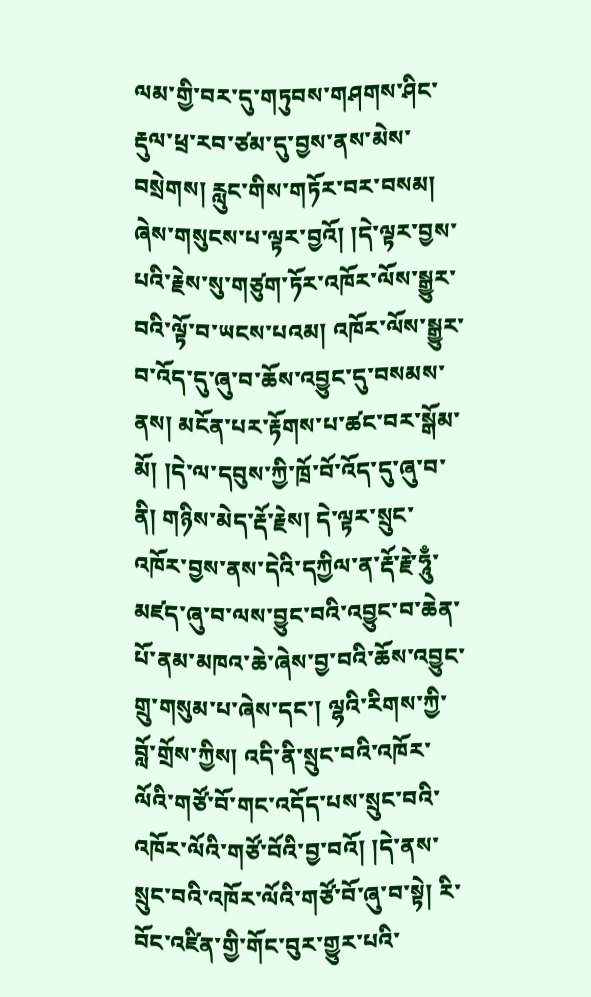ལམ་གྱི་བར་དུ་གཏུབས་གཤགས་ཤིང་རྡུལ་ཕྲ་རབ་ཙམ་དུ་བྱས་ནས་མེས་བསྲེགས། རླུང་གིས་གཏོར་བར་བསམ། ཞེས་གསུངས་པ་ལྟར་བྱའོ། །དེ་ལྟར་བྱས་པའི་རྗེས་སུ་གཙུག་ཏོར་འཁོར་ལོས་སྒྱུར་བའི་ལྟོ་བ་ཡངས་པའམ། འཁོར་ལོས་སྒྱུར་བ་འོད་དུ་ཞུ་བ་ཆོས་འབྱུང་དུ་བསམས་ནས། མངོན་པར་རྟོགས་པ་ཚང་བར་སྒོམ་མོ། །དེ་ལ་དབུས་ཀྱི་ཁྲོ་བོ་འོད་དུ་ཞུ་བ་ནི། གཉིས་མེད་རྡོ་རྗེས། དེ་ལྟར་སྲུང་འཁོར་བྱས་ནས་དེའི་དཀྱིལ་ན་རྡོ་རྗེ་ཧཱུྃ་མཛད་ཞུ་བ་ལས་བྱུང་བའི་འབྱུང་བ་ཆེན་པོ་ནམ་མཁའ་ཆེ་ཞེས་བྱ་བའི་ཆོས་འབྱུང་གྲུ་གསུམ་པ་ཞེས་དང་། ལྷའི་རིགས་ཀྱི་བློ་གྲོས་ཀྱིས། འདི་ནི་སྲུང་བའི་འཁོར་ལོའི་གཙོ་བོ་གང་འདོད་པས་སྲུང་བའི་འཁོར་ལོའི་གཙོ་བོའི་བྱ་བའོ། །དེ་ནས་སྲུང་བའི་འཁོར་ལོའི་གཙོ་བོ་ཞུ་བ་སྟེ། རི་བོང་འཛིན་གྱི་གོང་བུར་གྱུར་པའི་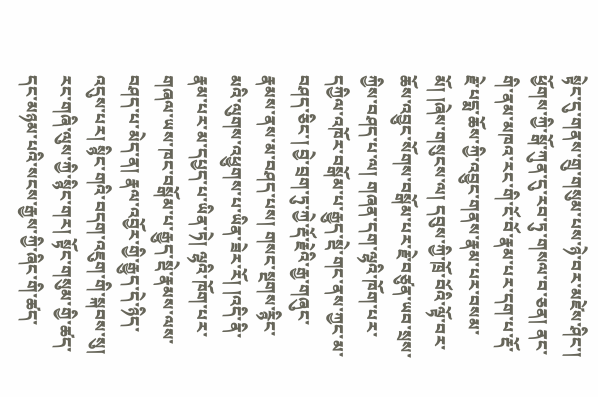སྟེང་དུ་གནས་གྲུ་གསུམ་པས་ཉེ་བར་མཛེས་ཤིང་། ཕྱོགས་ཀྱི་སྒོ་ཀུན་དུ་རབ་ཏུ་གསལ་བ་ཅན། ནང་གི་ནམ་མཁའ་རང་གི་ངོ་བོ་རྣམ་པར་དག་པ་རྡོ་རྗེ་པདྨ་ཆོས་ཀྱི་འབྱུང་གནས་རྣམ་པར་བསམ་མོ། །ཞེས་གསུངས་ལ། དབུས་ཀྱི་ཁྲོ་བོའི་ལྟོ་བར་ཆོས་འབྱུང་སོགས་བསྒོམ་པར་རྗེ་བཙུན་ཡབ་སྲས་ཀྱིས་བཤད་པ་ལ། གཞན་དག་ལྷའི་ཁོག་པར་དཀྱིལ་འཁོར་བསྒོམ་པ་རྒྱུད་སྡེ་གང་ནས་ཀྱང་མ་བཤད་ཅིང་། བྱེ་བྲག་ཏུ་ཀྱེ་རྡོ་རྗེའི་རྒྱ་གཞུང་རྣམས་ནས་མ་བཤད་པས། གསང་སྔགས་རྙིང་མའི་ལུགས་འཕྱུགས་པ་ཡིན་ཟེར་རོ། །འདི་ནི་རྣམ་པར་མ་དཔྱད་པ་ཡིན་ཏེ། ལྷའི་ཁོག་པར་གཞལ་ཡས་ཁང་བསྒོམ་པ་རྒྱུད་སྡེ་རྣམས་ལས་བཤད་པ་མེད་ན། རྣལ་འབྱོར་གྱི་རྒྱུད་དེ་ཉིད་འདུས་པར། སྙིང་གའི་བདག་འཇུག་གི་སྐབས་སུ། རང་གཞི་ལུས་ཀྱི་སྙིང་གར། སྟོང་གསུམ་གྱི་ཚད་དང་མཉམ་པའི་སངས་རྒྱས་ཀྱི་ཞིང་གི་ཚད་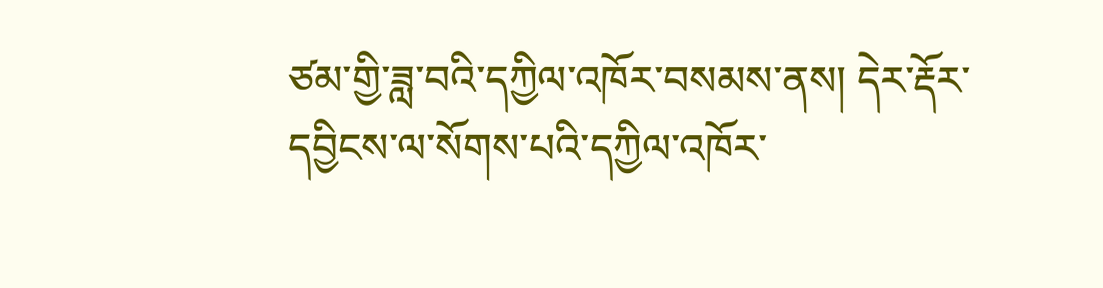ཙམ་གྱི་ཟླ་བའི་དཀྱིལ་འཁོར་བསམས་ནས། དེར་རྡོར་དབྱིངས་ལ་སོགས་པའི་དཀྱིལ་འཁོར་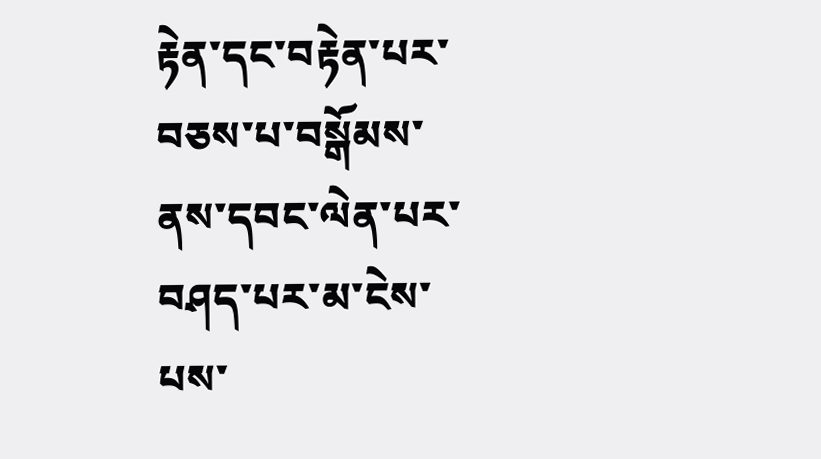རྟེན་དང་བརྟེན་པར་བཅས་པ་བསྒོམས་ནས་དབང་ལེན་པར་བཤད་པར་མ་ངེས་པས་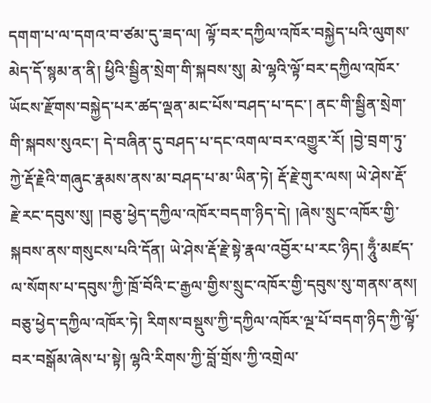དགག་པ་ལ་དགའ་བ་ཙམ་དུ་ཟད་ལ། ལྟོ་བར་དཀྱིལ་འཁོར་བསྐྱེད་པའི་ལུགས་མེད་དོ་སྙམ་ན་ནི། ཕྱིའི་སྦྱིན་སྲེག་གི་སྐབས་སུ། མེ་ལྷའི་ལྟོ་བར་དཀྱིལ་འཁོར་ཡོངས་རྫོགས་བསྐྱེད་པར་ཚད་ལྡན་མང་པོས་བཤད་པ་དང་། ནང་གི་སྦྱིན་སྲེག་གི་སྐབས་སུའང་། དེ་བཞིན་དུ་བཤད་པ་དང་འགལ་བར་འགྱུར་རོ། །བྱེ་བྲག་ཏུ་ཀྱེ་རྡོ་རྗེའི་གཞུང་རྣམས་ནས་མ་བཤད་པ་མ་ཡིན་ཏེ། རྡོ་རྗེ་གུར་ལས། ཡེ་ཤེས་རྡོ་རྗེ་རང་དབུས་སུ། །བཅུ་ཕྱེད་དཀྱིལ་འཁོར་བདག་ཉིད་དེ། །ཞེས་སྲུང་འཁོར་གྱི་སྐབས་ནས་གསུངས་པའི་དོན། ཡེ་ཤེས་རྡོ་རྗེ་སྟེ་རྣལ་འབྱོར་པ་རང་ཉིད། ཧཱུྃ་མཛད་ལ་སོགས་པ་དབུས་ཀྱི་ཁྲོ་བོའི་ང་རྒྱལ་གྱིས་སྲུང་འཁོར་གྱི་དབུས་སུ་གནས་ནས། བཅུ་ཕྱེད་དཀྱིལ་འཁོར་ཏེ། རིགས་བསྡུས་ཀྱི་དཀྱིལ་འཁོར་ལྔ་པོ་བདག་ཉིད་ཀྱི་ལྟོ་བར་བསྒོམ་ཞེས་པ་སྟེ། ལྷའི་རིགས་ཀྱི་བློ་གྲོས་ཀྱི་འགྲེལ་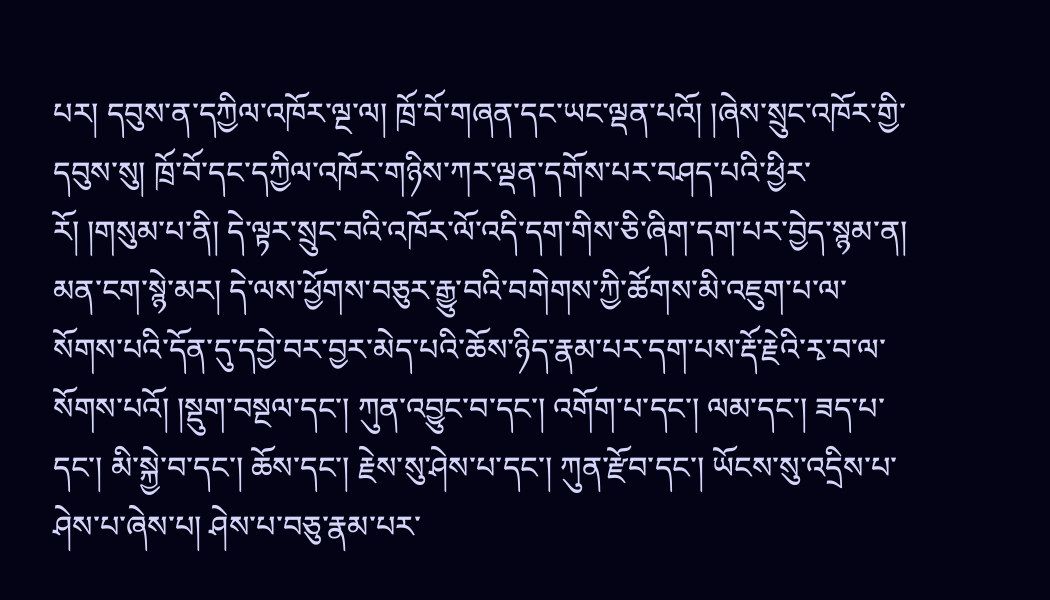པར། དབུས་ན་དཀྱིལ་འཁོར་ལྔ་ལ། ཁྲོ་བོ་གཞན་དང་ཡང་ལྡན་པའོ། །ཞེས་སྲུང་འཁོར་གྱི་དབུས་སུ། ཁྲོ་བོ་དང་དཀྱིལ་འཁོར་གཉིས་ཀར་ལྡན་དགོས་པར་བཤད་པའི་ཕྱིར་རོ། །གསུམ་པ་ནི། དེ་ལྟར་སྲུང་བའི་འཁོར་ལོ་འདི་དག་གིས་ཅི་ཞིག་དག་པར་བྱེད་སྙམ་ན། མན་ངག་སྙེ་མར། དེ་ལས་ཕྱོགས་བཅུར་རྒྱུ་བའི་བགེགས་ཀྱི་ཚོགས་མི་འཇུག་པ་ལ་སོགས་པའི་དོན་དུ་དབྱེ་བར་བྱར་མེད་པའི་ཆོས་ཉིད་རྣམ་པར་དག་པས་རྡོ་རྗེའི་རྭ་བ་ལ་སོགས་པའོ། །སྡུག་བསྔལ་དང་། ཀུན་འབྱུང་བ་དང་། འགོག་པ་དང་། ལམ་དང་། ཟད་པ་དང་། མི་སྐྱེ་བ་དང་། ཆོས་དང་། རྗེས་སུ་ཤེས་པ་དང་། ཀུན་རྫོབ་དང་། ཡོངས་སུ་འདྲིས་པ་ཤེས་པ་ཞེས་པ། ཤེས་པ་བཅུ་རྣམ་པར་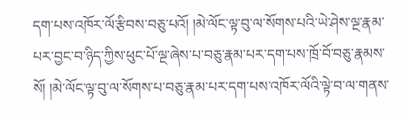དག་པས་འཁོར་ལོ་རྩིབས་བཅུ་པའོ། །མེ་ལོང་ལྟ་བུ་ལ་སོགས་པའི་ཡེ་ཤེས་ལྔ་རྣམ་པར་བྱང་བ་ཉིད་ཀྱིས་ཕུང་པོ་ལྔ་ཞེས་པ་བཅུ་རྣམ་པར་དག་པས་ཁྲོ་བོ་བཅུ་རྣམས་སོ། །མེ་ལོང་ལྟ་བུ་ལ་སོགས་པ་བཅུ་རྣམ་པར་དག་པས་འཁོར་ལོའི་ལྟེ་བ་ལ་གནས་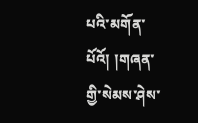པའི་མགོན་པོའོ། །གཞན་གྱི་སེམས་ཤེས་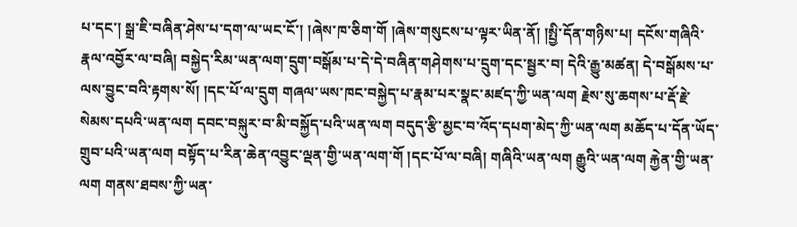པ་དང་། སྒྲ་ཇི་བཞིན་ཤེས་པ་དག་ལ་ཡང་ངོ་། །ཞེས་ཁ་ཅིག་གོ །ཞེས་གསུངས་པ་ལྟར་ཡིན་ནོ། །སྤྱི་དོན་གཉིས་པ། དངོས་གཞིའི་རྣལ་འབྱོར་ལ་བཞི། བསྐྱེད་རིམ་ཡན་ལག་དྲུག་བསྒོམ་པ་དེ་དེ་བཞིན་གཤེགས་པ་དྲུག་དང་སྦྱར་བ། དེའི་རྒྱུ་མཚན། དེ་བསྒོམས་པ་ལས་བྱུང་བའི་རྟགས་སོ། །དང་པོ་ལ་དྲུག གཞལ་ཡས་ཁང་བསྐྱེད་པ་རྣམ་པར་སྣང་མཛད་ཀྱི་ཡན་ལག རྗེས་སུ་ཆགས་པ་རྡོ་རྗེ་སེམས་དཔའི་ཡན་ལག དབང་བསྐུར་བ་མི་བསྐྱོད་པའི་ཡན་ལག བདུད་རྩི་མྱང་བ་འོད་དཔག་མེད་ཀྱི་ཡན་ལག མཆོད་པ་དོན་ཡོད་གྲུབ་པའི་ཡན་ལག བསྟོད་པ་རིན་ཆེན་འབྱུང་ལྡན་གྱི་ཡན་ལག་གོ །དང་པོ་ལ་བཞི། གཞིའི་ཡན་ལག རྒྱུའི་ཡན་ལག རྐྱེན་གྱི་ཡན་ལག གནས་ཐབས་ཀྱི་ཡན་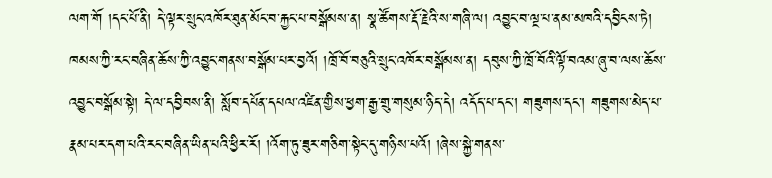ལག་གོ །དང་པོ་ནི། དེ་ལྟར་སྲུང་འཁོར་ཐུན་མོང་བ་རྐྱང་པ་བསྒོམས་ན། སྣ་ཚོགས་རྡོ་རྗེའི་ས་གཞི་ལ། འབྱུང་བ་ལྔ་པ་ནམ་མཁའི་དབྱིངས་ཏེ། ཁམས་ཀྱི་རང་བཞིན་ཆོས་ཀྱི་འབྱུང་གནས་བསྒོམ་པར་བྱའོ། །ཁྲོ་བོ་བཅུའི་སྲུང་འཁོར་བསྒོམས་ན། དབུས་ཀྱི་ཁྲོ་བོའི་ལྟོ་བའམ་ཞུ་བ་ལས་ཆོས་འབྱུང་བསྒོམ་སྟེ། དེ་ལ་དབྱིབས་ནི། སློབ་དཔོན་དཔལ་འཛིན་གྱིས་ཕྱག་རྒྱ་གྲུ་གསུམ་ཉིད་དེ། འདོད་པ་དང་། གཟུགས་དང་། གཟུགས་མེད་པ་རྣམ་པར་དག་པའི་རང་བཞིན་ཡིན་པའི་ཕྱིར་རོ། །འོག་ཏུ་ཟུར་གཅིག་སྟེང་དུ་གཉིས་པའོ། །ཞེས་སྐྱེ་གནས་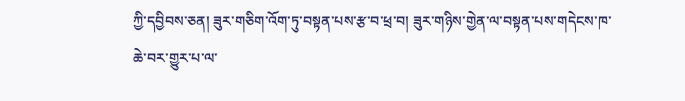ཀྱི་དབྱིབས་ཅན། ཟུར་གཅིག་འོག་ཏུ་བསྟན་པས་རྩ་བ་ཕྲ་བ། ཟུར་གཉིས་གྱེན་ལ་བསྟན་པས་གདེངས་ཁ་ཆེ་བར་གྱུར་པ་ལ་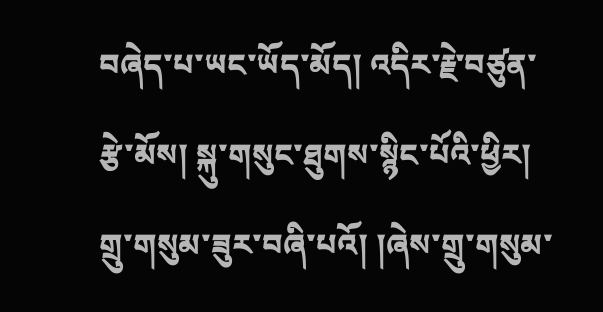བཞེད་པ་ཡང་ཡོད་མོད། འདིར་རྗེ་བཙུན་རྩེ་མོས། སྐུ་གསུང་ཐུགས་སྙིང་པོའི་ཕྱིར། གྲུ་གསུམ་ཟུར་བཞི་པའོ། །ཞེས་གྲུ་གསུམ་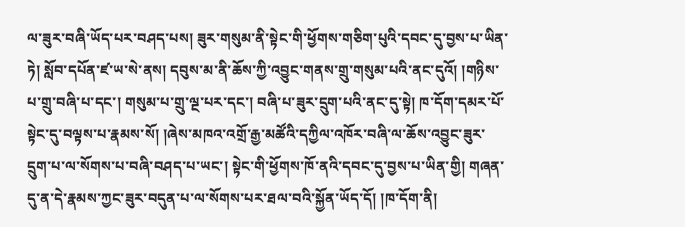ལ་ཟུར་བཞི་ཡོད་པར་བཤད་པས། ཟུར་གསུམ་ནི་སྟེང་གི་ཕྱོགས་གཅིག་པུའི་དབང་དུ་བྱས་པ་ཡིན་ཏེ། སློབ་དཔོན་ཛ་ཡ་སེ་ནས། དབུས་མ་ནི་ཆོས་ཀྱི་འབྱུང་གནས་གྲུ་གསུམ་པའི་ནང་དུའོ། །གཉིས་པ་གྲུ་བཞི་པ་དང་། གསུམ་པ་གྲུ་ལྔ་པར་དང་། བཞི་པ་ཟུར་དྲུག་པའི་ནང་དུ་སྟེ། ཁ་དོག་དམར་པོ་སྟེང་དུ་བལྟས་པ་རྣམས་སོ། །ཞེས་མཁའ་འགྲོ་རྒྱ་མཚོའི་དཀྱིལ་འཁོར་བཞི་ལ་ཆོས་འབྱུང་ཟུར་དྲུག་པ་ལ་སོགས་པ་བཞི་བཤད་པ་ཡང་། སྟེང་གི་ཕྱོགས་ཁོ་ནའི་དབང་དུ་བྱས་པ་ཡིན་གྱི། གཞན་དུ་ན་དེ་རྣམས་ཀྱང་ཟུར་བདུན་པ་ལ་སོགས་པར་ཐལ་བའི་སྐྱོན་ཡོད་དོ། །ཁ་དོག་ནི།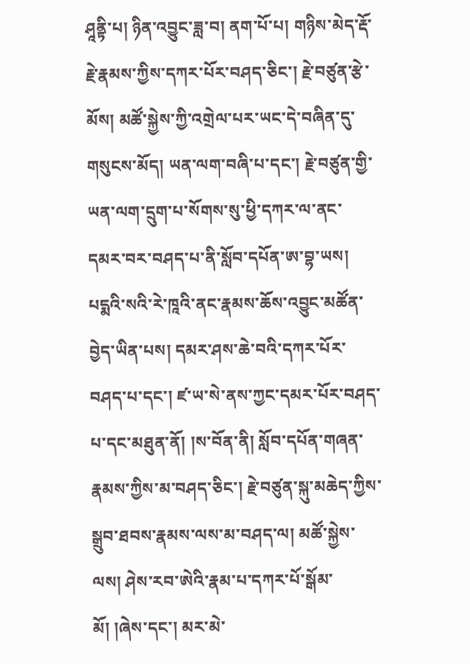ཤཱནྟི་པ། ཉིན་འབྱུང་ཟླ་བ། ནག་པོ་པ། གཉིས་མེད་རྡོ་རྗེ་རྣམས་ཀྱིས་དཀར་པོར་བཤད་ཅིང་། རྗེ་བཙུན་རྩེ་མོས། མཚོ་སྐྱེས་ཀྱི་འགྲེལ་པར་ཡང་དེ་བཞིན་དུ་གསུངས་མོད། ཡན་ལག་བཞི་པ་དང་། རྗེ་བཙུན་གྱི་ཡན་ལག་དྲུག་པ་སོགས་སུ་ཕྱི་དཀར་ལ་ནང་དམར་བར་བཤད་པ་ནི་སློབ་དཔོན་ཨ་བྷ་ཡས། པདྨའི་སའི་རེ་ཁཱའི་ནང་རྣམས་ཆོས་འབྱུང་མཚོན་བྱེད་ཡིན་པས། དམར་ཤས་ཆེ་བའི་དཀར་པོར་བཤད་པ་དང་། ཛ་ཡ་སེ་ནས་ཀྱང་དམར་པོར་བཤད་པ་དང་མཐུན་ནོ། །ས་བོན་ནི། སློབ་དཔོན་གཞན་རྣམས་ཀྱིས་མ་བཤད་ཅིང་། རྗེ་བཙུན་སྐུ་མཆེད་ཀྱིས་སྒྲུབ་ཐབས་རྣམས་ལས་མ་བཤད་ལ། མཚོ་སྐྱེས་ལས། ཤེས་རབ་ཨེའི་རྣམ་པ་དཀར་པོ་སྒོམ་མོ། །ཞེས་དང་། མར་མེ་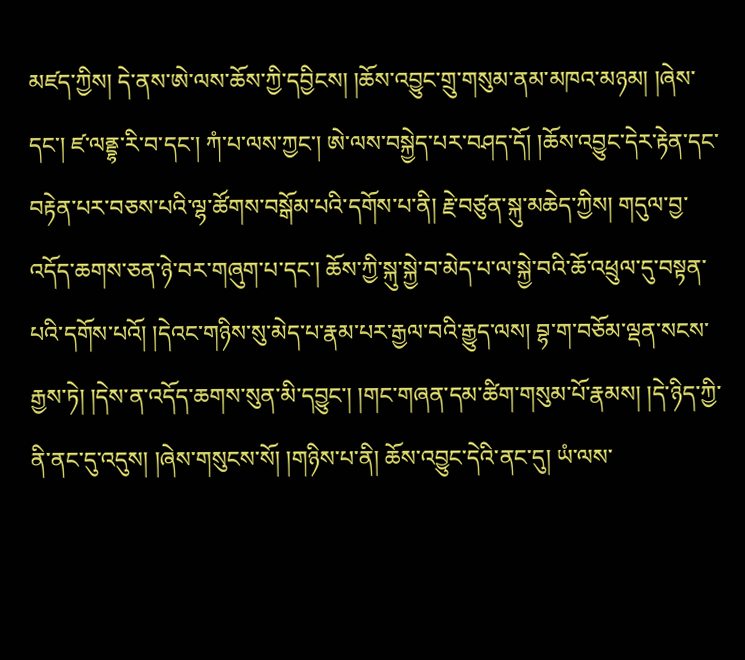མཛད་ཀྱིས། དེ་ནས་ཨེ་ལས་ཆོས་ཀྱི་དབྱིངས། །ཆོས་འབྱུང་གྲུ་གསུམ་ནམ་མཁའ་མཉམ། །ཞེས་དང་། ཛ་ལནྡྷ་རི་བ་དང་། ཀཾ་པ་ལས་ཀྱང་། ཨེ་ལས་བསྐྱེད་པར་བཤད་དོ། །ཆོས་འབྱུང་དེར་རྟེན་དང་བརྟེན་པར་བཅས་པའི་ལྷ་ཚོགས་བསྒོམ་པའི་དགོས་པ་ནི། རྗེ་བཙུན་སྐུ་མཆེད་ཀྱིས། གདུལ་བྱ་འདོད་ཆགས་ཅན་ཉེ་བར་གཞུག་པ་དང་། ཆོས་ཀྱི་སྐུ་སྐྱེ་བ་མེད་པ་ལ་སྐྱེ་བའི་ཆོ་འཕྲུལ་དུ་བསྟན་པའི་དགོས་པའོ། །དེའང་གཉིས་སུ་མེད་པ་རྣམ་པར་རྒྱལ་བའི་རྒྱུད་ལས། བྷ་ག་བཅོམ་ལྡན་སངས་རྒྱས་ཏེ། །དེས་ན་འདོད་ཆགས་སུན་མི་དབྱུང་། །གང་གཞན་དམ་ཚིག་གསུམ་པོ་རྣམས། །དེ་ཉིད་ཀྱི་ནི་ནང་དུ་འདུས། །ཞེས་གསུངས་སོ། །གཉིས་པ་ནི། ཆོས་འབྱུང་དེའི་ནང་དུ། ཡཾ་ལས་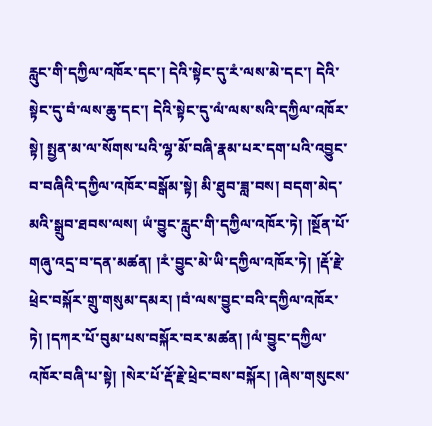རླུང་གི་དཀྱིལ་འཁོར་དང་། དེའི་སྟེང་དུ་རཾ་ལས་མེ་དང་། དེའི་སྟེང་དུ་བཾ་ལས་ཆུ་དང་། དེའི་སྟེང་དུ་ལཾ་ལས་སའི་དཀྱིལ་འཁོར་སྟེ། སྤྱན་མ་ལ་སོགས་པའི་ལྷ་མོ་བཞི་རྣམ་པར་དག་པའི་འབྱུང་བ་བཞིའི་དཀྱིལ་འཁོར་བསྒོམ་སྟེ། མི་ཐུབ་ཟླ་བས། བདག་མེད་མའི་སྒྲུབ་ཐབས་ལས། ཡཾ་བྱུང་རླུང་གི་དཀྱིལ་འཁོར་ཏེ། །སྔོན་པོ་གཞུ་འདྲ་བ་དན་མཚན། །རཾ་བྱུང་མེ་ཡི་དཀྱིལ་འཁོར་ཏེ། །རྡོ་རྗེ་ཕྲེང་བསྐོར་གྲུ་གསུམ་དམར། །བཾ་ལས་བྱུང་བའི་དཀྱིལ་འཁོར་ཏེ། །དཀར་པོ་བུམ་པས་བསྐོར་བར་མཚན། །ལཾ་བྱུང་དཀྱིལ་འཁོར་བཞི་པ་སྟེ། །སེར་པོ་རྡོ་རྗེ་ཕྲེང་བས་བསྐོར། །ཞེས་གསུངས་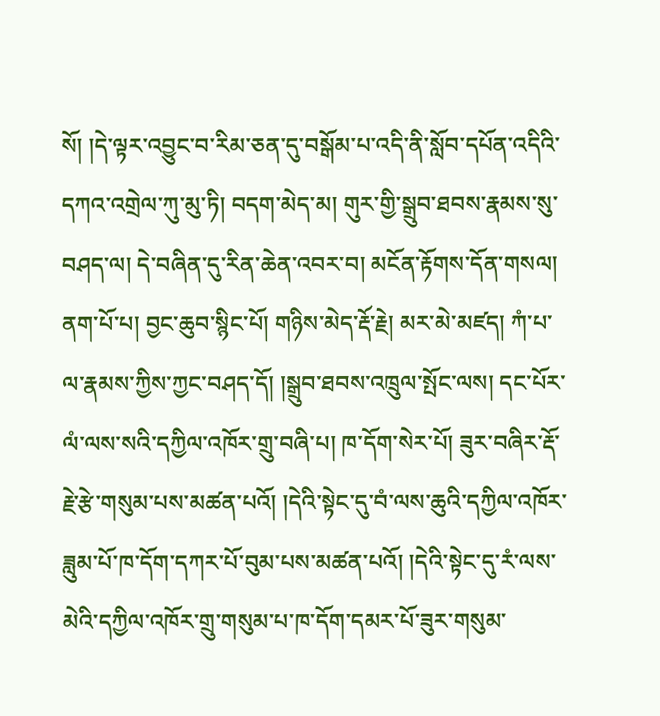སོ། །དེ་ལྟར་འབྱུང་བ་རིམ་ཅན་དུ་བསྒོམ་པ་འདི་ནི་སློབ་དཔོན་འདིའི་དཀའ་འགྲེལ་ཀུ་མུ་ཏི། བདག་མེད་མ། གུར་གྱི་སྒྲུབ་ཐབས་རྣམས་སུ་བཤད་ལ། དེ་བཞིན་དུ་རིན་ཆེན་འབར་བ། མངོན་རྟོགས་དོན་གསལ། ནག་པོ་པ། བྱང་ཆུབ་སྙིང་པོ། གཉིས་མེད་རྡོ་རྗེ། མར་མེ་མཛད། ཀཾ་པ་ལ་རྣམས་ཀྱིས་ཀྱང་བཤད་དོ། །སྒྲུབ་ཐབས་འཁྲུལ་སྤོང་ལས། དང་པོར་ལཾ་ལས་སའི་དཀྱིལ་འཁོར་གྲུ་བཞི་པ། ཁ་དོག་སེར་པོ། ཟུར་བཞིར་རྡོ་རྗེ་རྩེ་གསུམ་པས་མཚན་པའོ། །དེའི་སྟེང་དུ་བཾ་ལས་ཆུའི་དཀྱིལ་འཁོར་ཟླུམ་པོ་ཁ་དོག་དཀར་པོ་བུམ་པས་མཚན་པའོ། །དེའི་སྟེང་དུ་རཾ་ལས་མེའི་དཀྱིལ་འཁོར་གྲུ་གསུམ་པ་ཁ་དོག་དམར་པོ་ཟུར་གསུམ་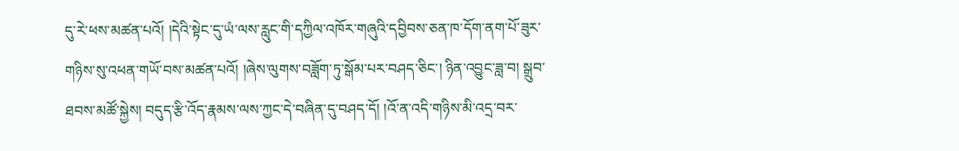དུ་རེ་ཕས་མཚན་པའོ། །དེའི་སྟེང་དུ་ཡཾ་ལས་རླུང་གི་དཀྱིལ་འཁོར་གཞུའི་དབྱིབས་ཅན་ཁ་དོག་ནག་པོ་ཟུར་གཉིས་སུ་འཕན་གཡོ་བས་མཚན་པའོ། །ཞེས་ལུགས་བཟློག་ཏུ་སྒོམ་པར་བཤད་ཅིང་། ཉིན་འབྱུང་ཟླ་བ། སྒྲུབ་ཐབས་མཚོ་སྐྱེས། བདུད་རྩི་འོད་རྣམས་ལས་ཀྱང་དེ་བཞིན་དུ་བཤད་དོ། །འོ་ན་འདི་གཉིས་མི་འདྲ་བར་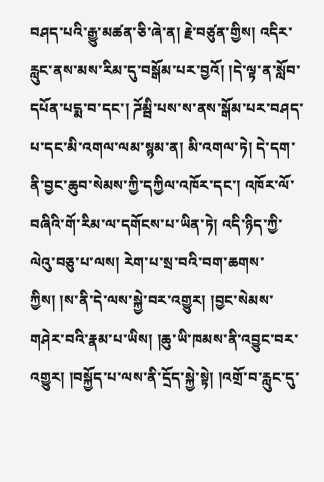བཤད་པའི་རྒྱུ་མཚན་ཅི་ཞེ་ན། རྗེ་བཙུན་གྱིས། འདིར་རླུང་ནས་མས་རིམ་དུ་བསྒོམ་པར་བྱའོ། །དེ་ལྟ་ན་སློབ་དཔོན་པདྨ་བ་དང་། ཌོམྦི་པས་ས་ནས་སྒོམ་པར་བཤད་པ་དང་མི་འགལ་ལམ་སྙམ་ན། མི་འགལ་ཏེ། དེ་དག་ནི་བྱང་ཆུབ་སེམས་ཀྱི་དཀྱིལ་འཁོར་དང་། འཁོར་ལོ་བཞིའི་གོ་རིམ་ལ་དགོངས་པ་ཡིན་ཏེ། འདི་ཉིད་ཀྱི་ལེའུ་བཅུ་པ་ལས། རེག་པ་སྲ་བའི་བག་ཆགས་ཀྱིས། །ས་ནི་དེ་ལས་སྐྱེ་བར་འགྱུར། །བྱང་སེམས་གཤེར་བའི་རྣམ་པ་ཡིས། །ཆུ་ཡི་ཁམས་ནི་འབྱུང་བར་འགྱུར། །བསྐྱོད་པ་ལས་ནི་དྲོད་སྐྱེ་སྟེ། །འགྲོ་བ་རླུང་དུ་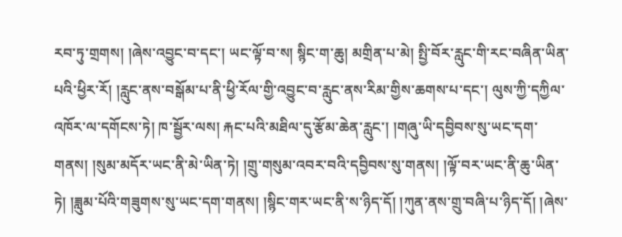རབ་ཏུ་གྲགས། །ཞེས་འབྱུང་བ་དང་། ཡང་ལྟོ་བ་ས། སྙིང་ག་ཆུ། མགྲིན་པ་མེ། སྤྱི་བོར་རླུང་གི་རང་བཞིན་ཡིན་པའི་ཕྱིར་རོ། །རླུང་ནས་བསྒོམ་པ་ནི་ཕྱི་རོལ་གྱི་འབྱུང་བ་རླུང་ནས་རིམ་གྱིས་ཆགས་པ་དང་། ལུས་ཀྱི་དཀྱིལ་འཁོར་ལ་དགོངས་ཏེ། ཁ་སྦྱོར་ལས། རྐང་པའི་མཐིལ་དུ་རྩོམ་ཆེན་རླུང་། །གཞུ་ཡི་དབྱིབས་སུ་ཡང་དག་གནས། །སུམ་མདོར་ཡང་ནི་མེ་ཡིན་ཏེ། །གྲུ་གསུམ་འབར་བའི་དབྱིབས་སུ་གནས། །ལྟོ་བར་ཡང་ནི་ཆུ་ཡིན་ཏེ། །ཟླུམ་པོའི་གཟུགས་སུ་ཡང་དག་གནས། །སྙིང་གར་ཡང་ནི་ས་ཉིད་དོ། །ཀུན་ནས་གྲུ་བཞི་པ་ཉིད་དོ། །ཞེས་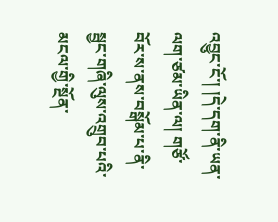འབྱུང་ངོ་། །དེ་དག་ནི་ཡན་ལག་ཙམ་ཡིན་ལ། གཙོ་བོར་ས་ནས་བསྒོམ་པ་ནི་སྦྱང་གཞི་ལུས་འགྲུབ་པའི་མངལ་གྱི་སྔོན་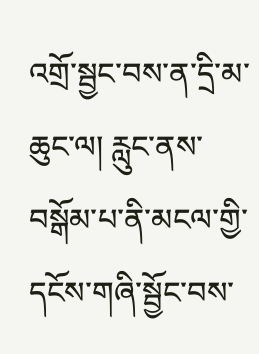འགྲོ་སྦྱང་བས་ན་དྲི་མ་ཆུང་ལ། རླུང་ནས་བསྒོམ་པ་ནི་མངལ་གྱི་དངོས་གཞི་སྦྱོང་བས་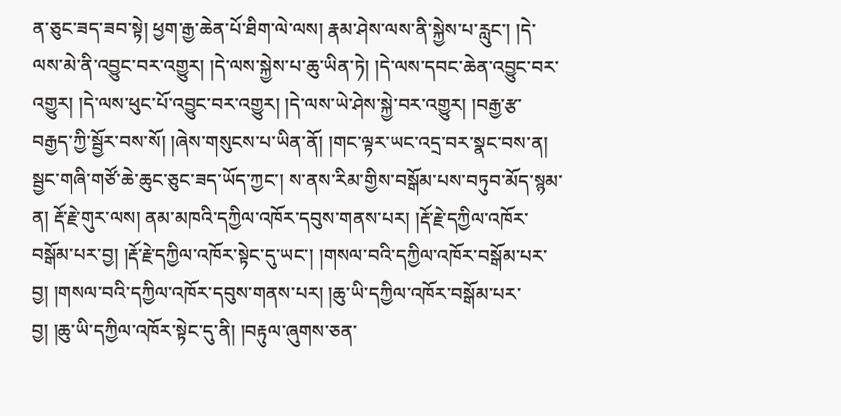ན་ཅུང་ཟད་ཟབ་སྟེ། ཕྱག་རྒྱ་ཆེན་པོ་ཐིག་ལེ་ལས། རྣམ་ཤེས་ལས་ནི་སྐྱེས་པ་རླུང་། །དེ་ལས་མེ་ནི་འབྱུང་བར་འགྱུར། །དེ་ལས་སྐྱེས་པ་ཆུ་ཡིན་ཏེ། །དེ་ལས་དབང་ཆེན་འབྱུང་བར་འགྱུར། །དེ་ལས་ཕུང་པོ་འབྱུང་བར་འགྱུར། །དེ་ལས་ཡེ་ཤེས་སྐྱེ་བར་འགྱུར། །བརྒྱ་རྩ་བརྒྱད་ཀྱི་སྦྱོར་བས་སོ། །ཞེས་གསུངས་པ་ཡིན་ནོ། །གང་ལྟར་ཡང་འདྲ་བར་སྣང་བས་ན། སྦྱང་གཞི་གཙོ་ཆེ་ཆུང་ཅུང་ཟད་ཡོད་ཀྱང་། ས་ནས་རིམ་གྱིས་བསྒོམ་པས་བཏུབ་མོད་སྙམ་ན། རྡོ་རྗེ་གུར་ལས། ནམ་མཁའི་དཀྱིལ་འཁོར་དབུས་གནས་པར། །རྡོ་རྗེ་དཀྱིལ་འཁོར་བསྒོམ་པར་བྱ། །རྡོ་རྗེ་དཀྱིལ་འཁོར་སྟེང་དུ་ཡང་། །གསལ་བའི་དཀྱིལ་འཁོར་བསྒོམ་པར་བྱ། །གསལ་བའི་དཀྱིལ་འཁོར་དབུས་གནས་པར། །ཆུ་ཡི་དཀྱིལ་འཁོར་བསྒོམ་པར་བྱ། །ཆུ་ཡི་དཀྱིལ་འཁོར་སྟེང་དུ་ནི། །བརྟུལ་ཞུགས་ཅན་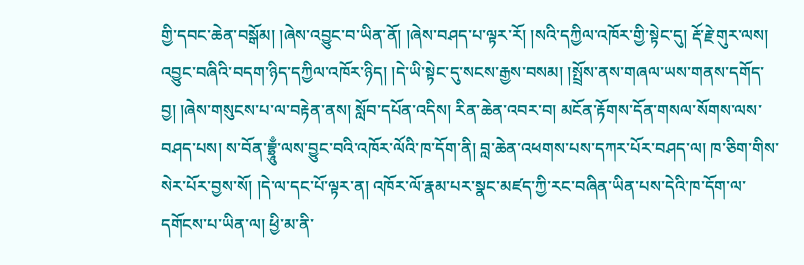གྱི་དབང་ཆེན་བསྒོམ། །ཞེས་འབྱུང་བ་ཡིན་ནོ། །ཞེས་བཤད་པ་ལྟར་རོ། །སའི་དཀྱིལ་འཁོར་གྱི་སྟེང་དུ། རྡོ་རྗེ་གུར་ལས། འབྱུང་བཞིའི་བདག་ཉིད་དཀྱིལ་འཁོར་ཉིད། །དེ་ཡི་སྟེང་དུ་སངས་རྒྱས་བསམ། །སྤྲོས་ནས་གཞལ་ཡས་གནས་དགོད་བྱ། །ཞེས་གསུངས་པ་ལ་བརྟེན་ནས། སློབ་དཔོན་འདིས། རིན་ཆེན་འབར་བ། མངོན་རྟོགས་དོན་གསལ་སོགས་ལས་བཤད་པས། ས་བོན་བྷྲཱུྃ་ལས་བྱུང་བའི་འཁོར་ལོའི་ཁ་དོག་ནི། བླ་ཆེན་འཕགས་པས་དཀར་པོར་བཤད་ལ། ཁ་ཅིག་གིས་སེར་པོར་བྱས་སོ། །དེ་ལ་དང་པོ་ལྟར་ན། འཁོར་ལོ་རྣམ་པར་སྣང་མཛད་ཀྱི་རང་བཞིན་ཡིན་པས་དེའི་ཁ་དོག་ལ་དགོངས་པ་ཡིན་ལ། ཕྱི་མ་ནི་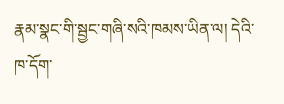རྣམ་སྣང་གི་སྦྱང་གཞི་སའི་ཁམས་ཡིན་ལ། དེའི་ཁ་དོག་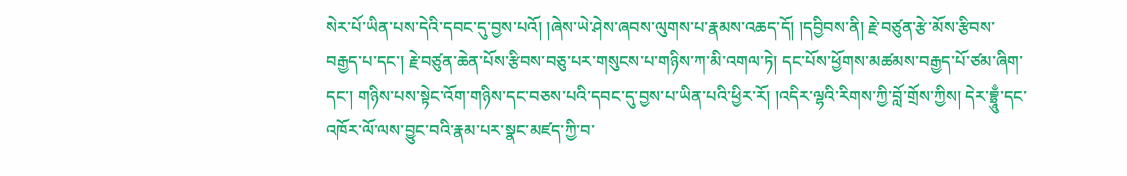སེར་པོ་ཡིན་པས་དེའི་དབང་དུ་བྱས་པའོ། །ཞེས་ཡེ་ཤེས་ཞབས་ལུགས་པ་རྣམས་འཆད་དོ། །དབྱིབས་ནི། རྗེ་བཙུན་རྩེ་མོས་རྩིབས་བརྒྱད་པ་དང་། རྗེ་བཙུན་ཆེན་པོས་རྩིབས་བཅུ་པར་གསུངས་པ་གཉིས་ཀ་མི་འགལ་ཏེ། དང་པོས་ཕྱོགས་མཚམས་བརྒྱད་པོ་ཙམ་ཞིག་དང་། གཉིས་པས་སྟེང་འོག་གཉིས་དང་བཅས་པའི་དབང་དུ་བྱས་པ་ཡིན་པའི་ཕྱིར་རོ། །འདིར་ལྷའི་རིགས་ཀྱི་བློ་གྲོས་ཀྱིས། དེར་བྷྲཱུྃ་དང་འཁོར་ལོ་ལས་བྱུང་བའི་རྣམ་པར་སྣང་མཛད་ཀྱི་བ་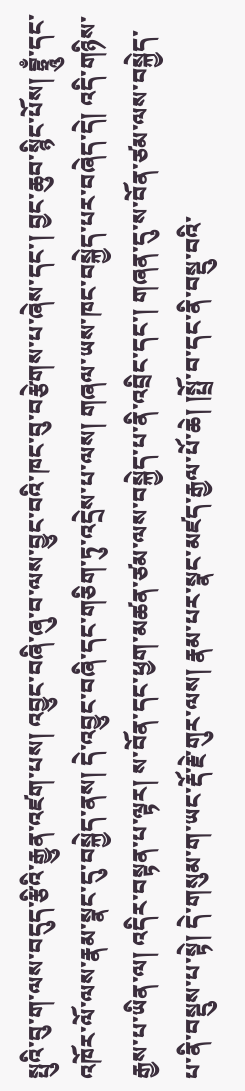སྤུའི་བུ་ག་ལས་བདུད་རྩིའི་རྒྱུན་འཛག་པས། འབྱུང་བཞི་ཞུ་བ་ལས་བྱུང་བའི་ཁང་བུ་བརྩེགས་པ་ཞེས་དང་། བྱང་ཆུབ་སྙིང་པོས། བྷྲཱུྃ་དང་འཁོར་ལོ་ལས་རྣམ་སྣང་དུ་བསྐྱེད་ནས། དེ་འབྱུང་བཞི་དང་གཅིག་ཏུ་འདྲེས་པ་ལས། གཞལ་ཡས་ཁང་བསྐྱེད་པར་བཞེད་དེ། འདི་གཉིས་རྒྱས་པ་ཡིན་ལ། འདིར་བསྟན་པ་ལྟར། ས་བོན་དང་ཕྱག་མཚན་ཙམ་ལས་བསྐྱེད་པ་ནི་འབྲིང་དང་། གཞན་དུ་ས་བོན་ཙམ་ལས་བསྐྱེད་པ་ནི་བསྡུས་པ་སྟེ། དེ་གསུམ་ག་ཡང་རྡོ་རྗེ་གུར་ལས། རྣམ་པར་སྣང་མཛད་རྒྱལ་པོ་ཆེ། །སྤྲོ་བ་དང་ནི་བསྡུ་བའི་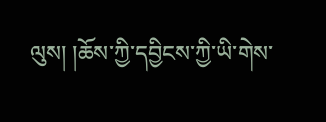ལུས། །ཆོས་ཀྱི་དབྱིངས་ཀྱི་ཡི་གེས་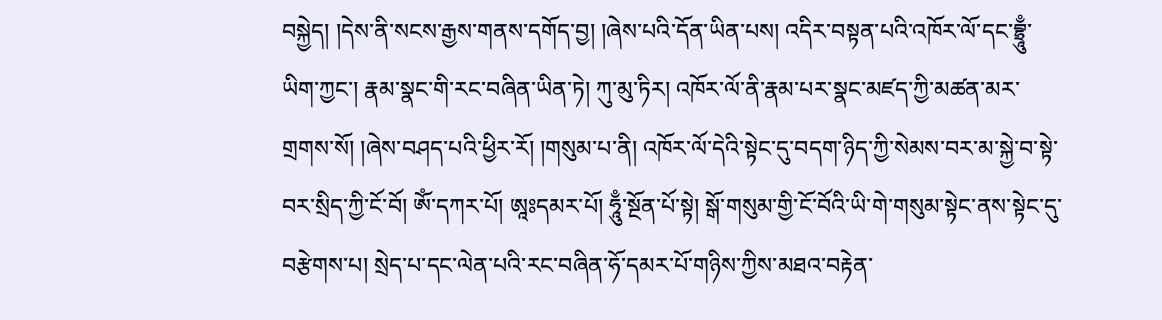བསྐྱེད། །དེས་ནི་སངས་རྒྱས་གནས་དགོད་བྱ། །ཞེས་པའི་དོན་ཡིན་པས། འདིར་བསྟན་པའི་འཁོར་ལོ་དང་བྷྲཱུྃ་ཡིག་ཀྱང་། རྣམ་སྣང་གི་རང་བཞིན་ཡིན་ཏེ། ཀུ་མུ་ཏིར། འཁོར་ལོ་ནི་རྣམ་པར་སྣང་མཛད་ཀྱི་མཚན་མར་གྲགས་སོ། །ཞེས་བཤད་པའི་ཕྱིར་རོ། །གསུམ་པ་ནི། འཁོར་ལོ་དེའི་སྟེང་དུ་བདག་ཉིད་ཀྱི་སེམས་བར་མ་སྐྱེ་བ་སྟེ་བར་སྲིད་ཀྱི་ངོ་བོ། ཨོཾ་དཀར་པོ། ཨཱཿདམར་པོ། ཧཱུྃ་སྔོན་པོ་སྟེ། སྒོ་གསུམ་གྱི་ངོ་བོའི་ཡི་གེ་གསུམ་སྟེང་ནས་སྟེང་དུ་བརྩེགས་པ། སྲེད་པ་དང་ལེན་པའི་རང་བཞིན་ཧོ་དམར་པོ་གཉིས་ཀྱིས་མཐའ་བརྟེན་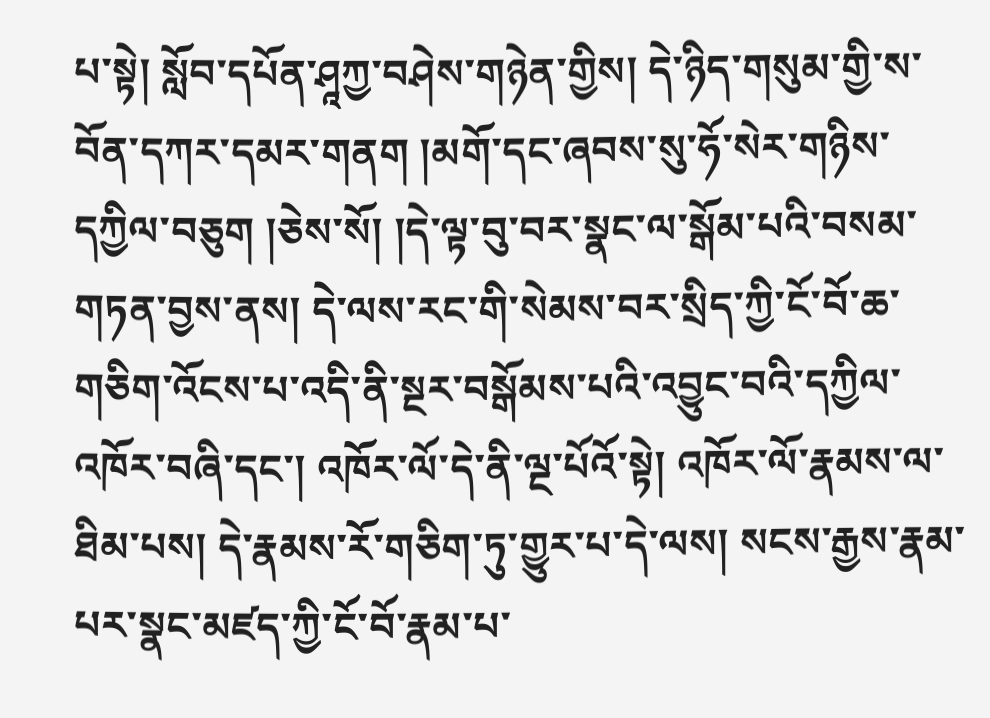པ་སྟེ། སློབ་དཔོན་ཤཱཀྱ་བཤེས་གཉེན་གྱིས། དེ་ཉིད་གསུམ་གྱི་ས་བོན་དཀར་དམར་གནག །མགོ་དང་ཞབས་སུ་ཧོ་སེར་གཉིས་དཀྱིལ་བཅུག །ཅེས་སོ། །དེ་ལྟ་བུ་བར་སྣང་ལ་སྒོམ་པའི་བསམ་གཏན་བྱས་ནས། དེ་ལས་རང་གི་སེམས་བར་སྲིད་ཀྱི་ངོ་བོ་ཆ་གཅིག་འོངས་པ་འདི་ནི་སྔར་བསྒོམས་པའི་འབྱུང་བའི་དཀྱིལ་འཁོར་བཞི་དང་། འཁོར་ལོ་དེ་ནི་ལྔ་པོའོ་སྟེ། འཁོར་ལོ་རྣམས་ལ་ཐིམ་པས། དེ་རྣམས་རོ་གཅིག་ཏུ་གྱུར་པ་དེ་ལས། སངས་རྒྱས་རྣམ་པར་སྣང་མཛད་ཀྱི་ངོ་བོ་རྣམ་པ་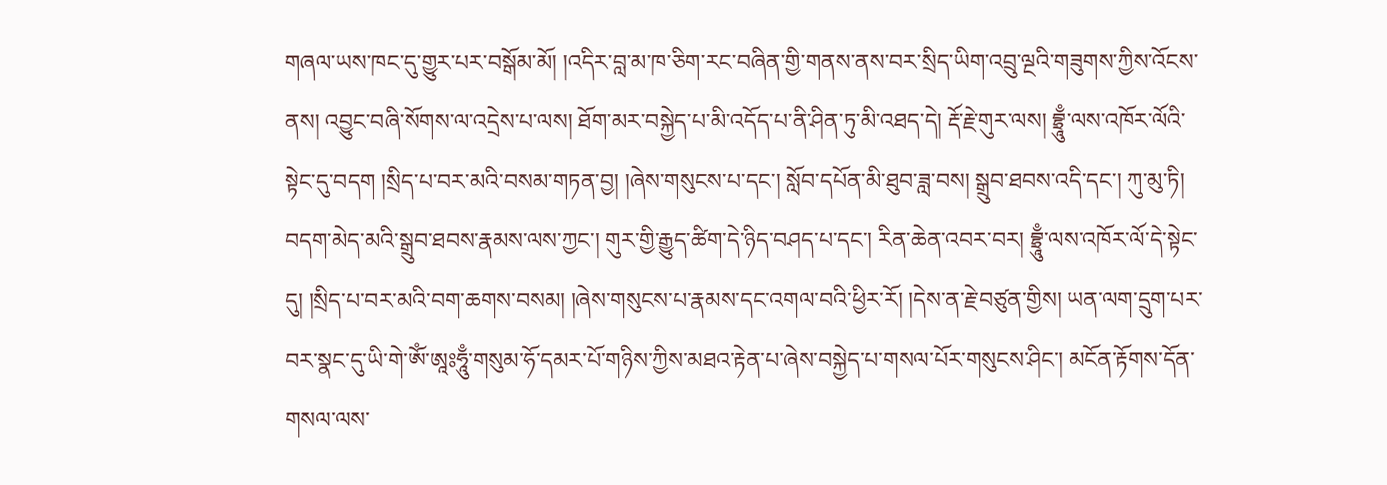གཞལ་ཡས་ཁང་དུ་གྱུར་པར་བསྒོམ་མོ། །འདིར་བླ་མ་ཁ་ཅིག་རང་བཞིན་གྱི་གནས་ནས་བར་སྲིད་ཡིག་འབྲུ་ལྔའི་གཟུགས་ཀྱིས་འོངས་ནས། འབྱུང་བཞི་སོགས་ལ་འདྲེས་པ་ལས། ཐོག་མར་བསྐྱེད་པ་མི་འདོད་པ་ནི་ཤིན་ཏུ་མི་འཐད་དེ། རྡོ་རྗེ་གུར་ལས། བྷྲཱུྃ་ལས་འཁོར་ལོའི་སྟེང་དུ་བདག །སྲིད་པ་བར་མའི་བསམ་གཏན་བྱ། །ཞེས་གསུངས་པ་དང་། སློབ་དཔོན་མི་ཐུབ་ཟླ་བས། སྒྲུབ་ཐབས་འདི་དང་། ཀུ་མུ་ཏི། བདག་མེད་མའི་སྒྲུབ་ཐབས་རྣམས་ལས་ཀྱང་། གུར་གྱི་རྒྱུད་ཚིག་དེ་ཉིད་བཤད་པ་དང་། རིན་ཆེན་འབར་བར། བྷྲཱུྃ་ལས་འཁོར་ལོ་དེ་སྟེང་དུ། །སྲིད་པ་བར་མའི་བག་ཆགས་བསམ། །ཞེས་གསུངས་པ་རྣམས་དང་འགལ་བའི་ཕྱིར་རོ། །དེས་ན་རྗེ་བཙུན་གྱིས། ཡན་ལག་དྲུག་པར་བར་སྣང་དུ་ཡི་གེ་ཨོཾ་ཨཱཿཧཱུྃ་གསུམ་ཧོ་དམར་པོ་གཉིས་ཀྱིས་མཐའ་རྟེན་པ་ཞེས་བསྐྱེད་པ་གསལ་པོར་གསུངས་ཤིང་། མངོན་རྟོགས་དོན་གསལ་ལས་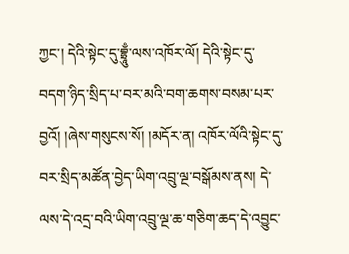ཀྱང་། དེའི་སྟེང་དུ་བྷྲཱུྃ་ལས་འཁོར་ལོ། དེའི་སྟེང་དུ་བདག་ཉིད་སྲིད་པ་བར་མའི་བག་ཆགས་བསམ་པར་བྱའོ། །ཞེས་གསུངས་སོ། །མདོར་ན། འཁོར་ལོའི་སྟེང་དུ་བར་སྲིད་མཚོན་བྱེད་ཡིག་འབྲུ་ལྔ་བསྒོམས་ནས། དེ་ལས་དེ་འདྲ་བའི་ཡིག་འབྲུ་ལྔ་ཆ་གཅིག་ཆད་དེ་འབྱུང་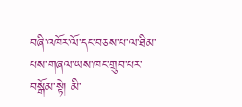བཞི་འཁོར་ལོ་དང་བཅས་པ་ལ་ཐིམ་པས་གཞལ་ཡས་ཁང་གྲུབ་པར་བསྒོམ་སྟེ། མི་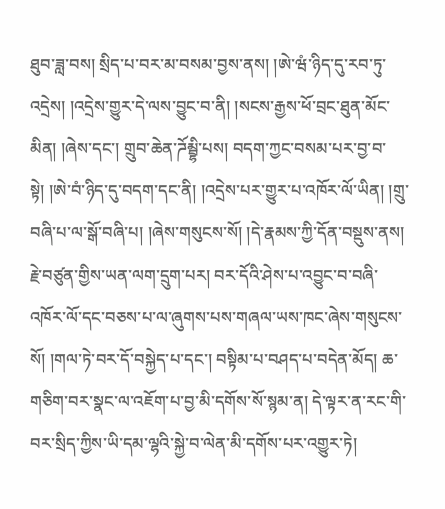ཐུབ་ཟླ་བས། སྲིད་པ་བར་མ་བསམ་བྱས་ནས། །ཨེ་ཝཾ་ཉིད་དུ་རབ་ཏུ་འདྲེས། །འདྲེས་གྱུར་དེ་ལས་བྱུང་བ་ནི། །སངས་རྒྱས་ཕོ་བྲང་ཐུན་མོང་མིན། །ཞེས་དང་། གྲུབ་ཆེན་ཌོམྦྷི་པས། བདག་ཀྱང་བསམ་པར་བྱ་བ་སྟེ། །ཨེ་བཾ་ཉིད་དུ་བདག་དང་ནི། །འདྲེས་པར་གྱུར་པ་འཁོར་ལོ་ཡིན། །གྲུ་བཞི་པ་ལ་སྒོ་བཞི་པ། །ཞེས་གསུངས་སོ། །དེ་རྣམས་ཀྱི་དོན་བསྡུས་ནས། རྗེ་བཙུན་གྱིས་ཡན་ལག་དྲུག་པར། བར་དོའི་ཤེས་པ་འབྱུང་བ་བཞི་འཁོར་ལོ་དང་བཅས་པ་ལ་ཞུགས་པས་གཞལ་ཡས་ཁང་ཞེས་གསུངས་སོ། །གལ་ཏེ་བར་དོ་བསྐྱེད་པ་དང་། བསྟིམ་པ་བཤད་པ་བདེན་མོད། ཆ་གཅིག་བར་སྣང་ལ་འཇོག་པ་བྱ་མི་དགོས་སོ་སྙམ་ན། དེ་ལྟར་ན་རང་གི་བར་སྲིད་ཀྱིས་ཡི་དམ་ལྷའི་སྐྱེ་བ་ལེན་མི་དགོས་པར་འགྱུར་ཏེ།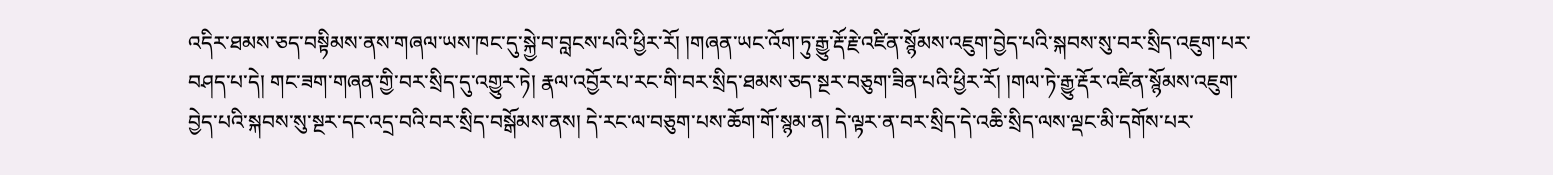འདིར་ཐམས་ཅད་བསྟིམས་ནས་གཞལ་ཡས་ཁང་དུ་སྐྱེ་བ་བླངས་པའི་ཕྱིར་རོ། །གཞན་ཡང་འོག་ཏུ་རྒྱུ་རྡོ་རྗེ་འཛིན་སྙོམས་འཇུག་བྱེད་པའི་སྐབས་སུ་བར་སྲིད་འཇུག་པར་བཤད་པ་དེ། གང་ཟག་གཞན་གྱི་བར་སྲིད་དུ་འགྱུར་ཏེ། རྣལ་འབྱོར་པ་རང་གི་བར་སྲིད་ཐམས་ཅད་སྔར་བཅུག་ཟིན་པའི་ཕྱིར་རོ། །གལ་ཏེ་རྒྱུ་རྡོར་འཛིན་སྙོམས་འཇུག་བྱེད་པའི་སྐབས་སུ་སྔར་དང་འདྲ་བའི་བར་སྲིད་བསྒོམས་ནས། དེ་རང་ལ་བཅུག་པས་ཆོག་གོ་སྙམ་ན། དེ་ལྟར་ན་བར་སྲིད་དེ་འཆི་སྲིད་ལས་ལྡང་མི་དགོས་པར་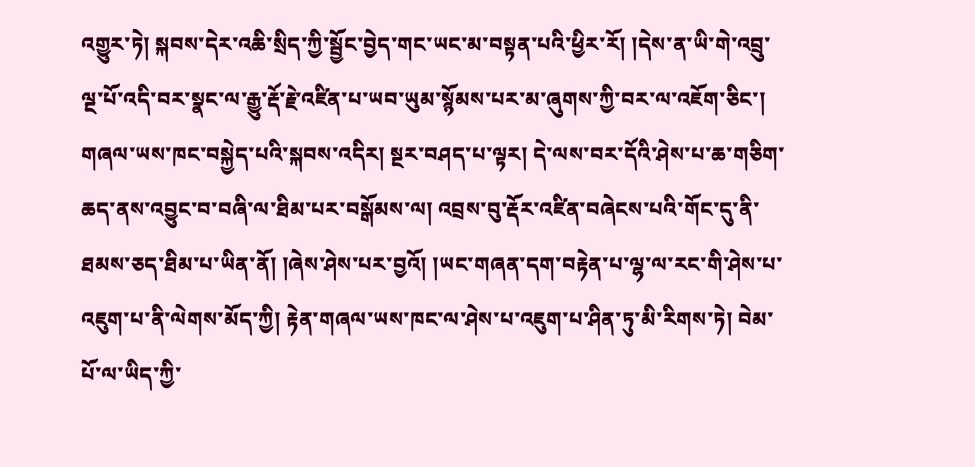འགྱུར་ཏེ། སྐབས་དེར་འཆི་སྲིད་ཀྱི་སྦྱོང་བྱེད་གང་ཡང་མ་བསྟན་པའི་ཕྱིར་རོ། །དེས་ན་ཡི་གེ་འབྲུ་ལྔ་པོ་འདི་བར་སྣང་ལ་རྒྱུ་རྡོ་རྗེ་འཛིན་པ་ཡབ་ཡུམ་སྙོམས་པར་མ་ཞུགས་ཀྱི་བར་ལ་འཇོག་ཅིང་། གཞལ་ཡས་ཁང་བསྐྱེད་པའི་སྐབས་འདིར། སྔར་བཤད་པ་ལྟར། དེ་ལས་བར་དོའི་ཤེས་པ་ཆ་གཅིག་ཆད་ནས་འབྱུང་བ་བཞི་ལ་ཐིམ་པར་བསྒོམས་ལ། འབྲས་བུ་རྡོར་འཛིན་བཞེངས་པའི་གོང་དུ་ནི་ཐམས་ཅད་ཐིམ་པ་ཡིན་ནོ། །ཞེས་ཤེས་པར་བྱའོ། །ཡང་གཞན་དག་བརྟེན་པ་ལྷ་ལ་རང་གི་ཤེས་པ་འཇུག་པ་ནི་ལེགས་མོད་ཀྱི། རྟེན་གཞལ་ཡས་ཁང་ལ་ཤེས་པ་འཇུག་པ་ཤིན་ཏུ་མི་རིགས་ཏེ། བེམ་པོ་ལ་ཡིད་ཀྱི་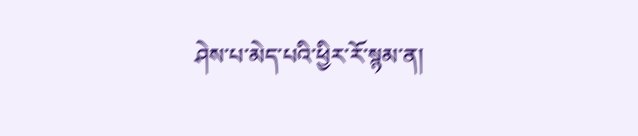ཤེས་པ་མེད་པའི་ཕྱིར་རོ་སྙམ་ན།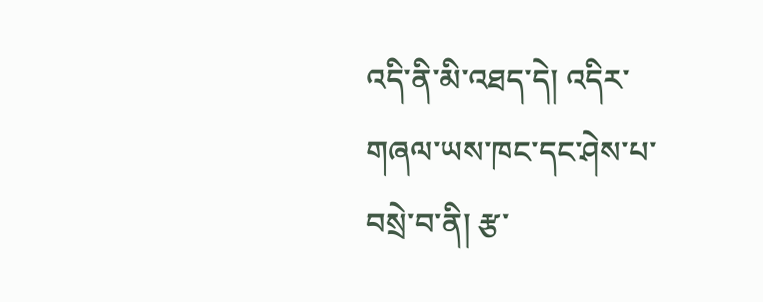འདི་ནི་མི་འཐད་དེ། འདིར་གཞལ་ཡས་ཁང་དང་ཤེས་པ་བསྲེ་བ་ནི། རྩ་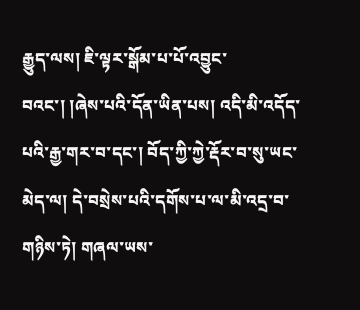རྒྱུད་ལས། ཇི་ལྟར་སྒོམ་པ་པོ་འབྱུང་བའང་། །ཞེས་པའི་དོན་ཡིན་པས། འདི་མི་འདོད་པའི་རྒྱ་གར་བ་དང་། བོད་ཀྱི་ཀྱེ་རྡོར་བ་སུ་ཡང་མེད་ལ། དེ་བསྲེས་པའི་དགོས་པ་ལ་མི་འདྲ་བ་གཉིས་ཏེ། གཞལ་ཡས་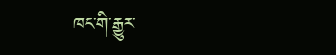ཁང་གི་རྒྱུར་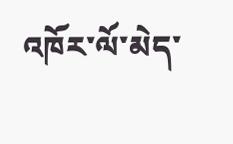འཁོར་ལོ་མེད་